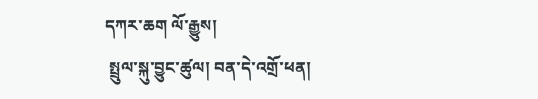དཀར་ཆག ལོ་རྒྱུས།
 སྤྲུལ་སྐུ་བྱུང་ཚུལ། བན་དེ་འགྲོ་ཕན།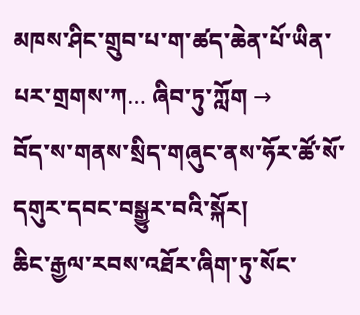མཁས་ཤིང་གྲུབ་པ་ག་ཚད་ཆེན་པོ་ཡིན་པར་གྲགས་ཀ… ཞིབ་ཏུ་ཀློག →
བོད་ས་གནས་སྲིད་གཞུང་ནས་ཧོར་ཚོ་སོ་དགུར་དབང་བསྒྱུར་བའི་སྐོར།
ཆིང་རྒྱལ་རབས་འཐོར་ཞིག་ཏུ་སོང་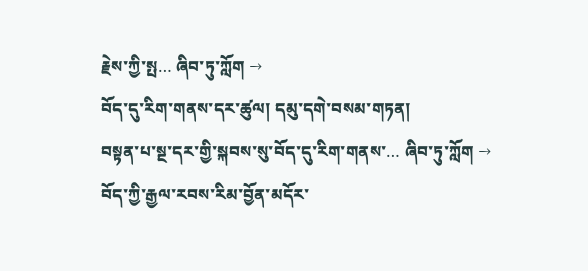རྗེས་ཀྱི་སྤ… ཞིབ་ཏུ་ཀློག →
བོད་དུ་རིག་གནས་དར་ཚུལ། དམུ་དགེ་བསམ་གཏན།
བསྟན་པ་སྔ་དར་གྱི་སྐབས་སུ་བོད་དུ་རིག་གནས་… ཞིབ་ཏུ་ཀློག →
བོད་ཀྱི་རྒྱལ་རབས་རིམ་བྱོན་མདོར་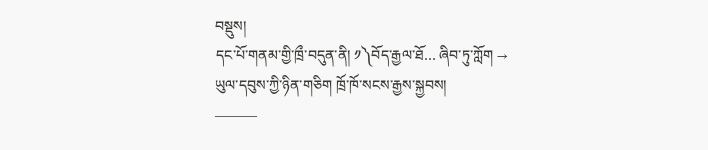བསྡུས།
དང་པོ་གནམ་གྱི་ཁྲྀ་བདུན་ནི། ༡༽བོད་རྒྱལ་ཐོ… ཞིབ་ཏུ་ཀློག →
ཡུལ་དབུས་ཀྱི་ཉིན་གཅིག ཁྲོ་ཁོ་སངས་རྒྱས་སྐྱབས།
———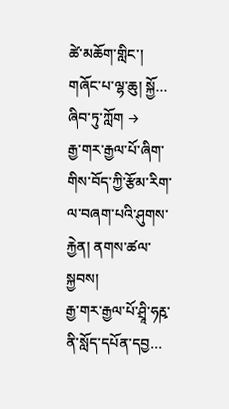ཚེ་མཆོག་གླིང་། གཞོང་པ་ལྷ་ཆུ། སྐྱོ… ཞིབ་ཏུ་ཀློག →
རྒྱ་གར་རྒྱལ་པོ་ཞིག་གིས་བོད་ཀྱི་རྩོམ་རིག་ལ་བཞག་པའི་ཤུགས་རྐྱེན། ནགས་ཚལ་སྐྱབས།
རྒྱ་གར་རྒྱལ་པོ་ཤྲཱི་ཧརྵ་ནི་སློད་དཔོན་དབྱ…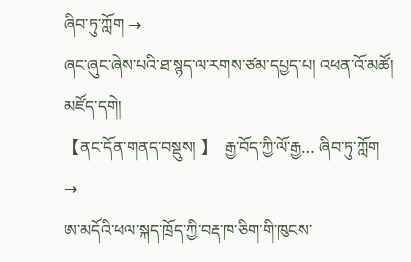ཞིབ་ཏུ་ཀློག →
ཞང་ཞུང་ཞེས་པའི་ཐ་སྙད་ལ་རགས་ཙམ་དཔྱད་པ། འཕན་འོ་མཚོ། མཛོད་དགེ།
【ནང་དོན་གནད་བསྡུས། 】  རྒྱ་བོད་ཀྱི་ལོ་རྒྱ… ཞིབ་ཏུ་ཀློག →
ཨ་མདོའི་ཕལ་སྐད་ཁྲོད་ཀྱི་བརྡ་ཁ་ཅིག་གི་ཁུངས་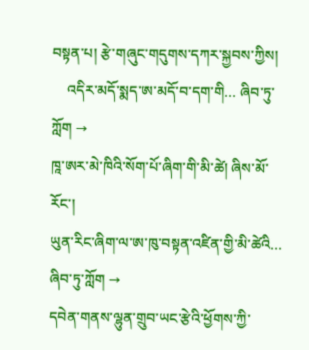བསྟན་པ། རྩེ་གཞུང་གདུགས་དཀར་སྐྱབས་ཀྱིས།
    འདིར་མདོ་སྨད་ཨ་མདོ་བ་དག་གི… ཞིབ་ཏུ་ཀློག →
ཁཱ་ཨར་མེ་ཁིའི་སོག་པོ་ཞིག་གི་མི་ཚེ། ཞིས་མོ་རོང་།
ཡུན་རིང་ཞིག་ལ་ཨ་ཁུ་བསྟན་འཛིན་གྱི་མི་ཚེའི… ཞིབ་ཏུ་ཀློག →
དབེན་གནས་ལྷུན་གྲུབ་ཡང་རྩེའི་ཕྱོགས་ཀྱི་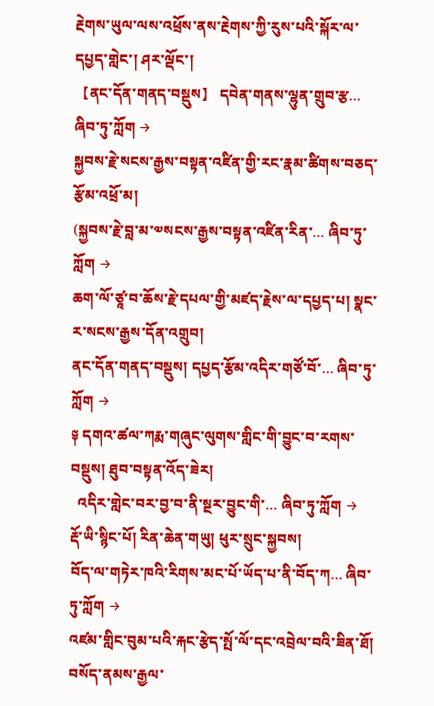རྔེགས་ཡུལ་ལས་འཕྲོས་ནས་རྔེགས་ཀྱི་རུས་པའི་སྐོར་ལ་དཔྱད་གླེང་། ཤར་ལྡོང་།
【ནང་དོན་གནད་བསྡུས】 དབེན་གནས་ལྷུན་གྲུབ་རྩ… ཞིབ་ཏུ་ཀློག →
སྐྱབས་རྗེ་སངས་རྒྱས་བསྟན་འཛིན་གྱི་རང་རྣམ་ཚིགས་བཅད་རྩོམ་འཕྲོ་མ།
(སྐྱབས་རྗེ་བླ་མ་༧སངས་རྒྱས་བསྟན་འཛིན་རིན་… ཞིབ་ཏུ་ཀློག →
ཆག་ལོ་ཙཱ་བ་ཆོས་རྗེ་དཔལ་གྱི་མཛད་རྗེས་ལ་དཔྱད་པ། སྣང་ར་སངས་རྒྱས་དོན་འགྲུབ།
ནང་དོན་གནད་བསྡུས། དཔྱད་རྩོམ་འདིར་གཙོ་བོ་… ཞིབ་ཏུ་ཀློག →
༈ དགའ་ཚལ་ཀརྨ་གཞུང་ལུགས་གླིང་གི་བྱུང་བ་རགས་བསྡུས། ཐུབ་བསྟན་འོད་ཟེར།
  འདིར་གླེང་བར་བྱ་བ་ནི་སྔར་བྱུང་གི་… ཞིབ་ཏུ་ཀློག →
རྡོ་ཡི་སྙིང་པོ། རིན་ཆེན་གཡུ། ཕུར་སྲུང་སྐྱབས།
བོད་ལ་གཏེར་ཁའི་རིགས་མང་པོ་ཡོད་པ་ནི་བོད་ཀ… ཞིབ་ཏུ་ཀློག →
འཛམ་གླིང་བུམ་པའི་རྐང་རྩེད་སྤོ་ལོ་དང་འབྲེལ་བའི་ཟིན་ཐོ། བསོད་ནམས་རྒྱལ་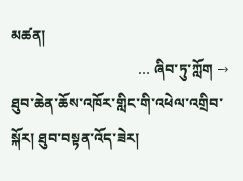མཚན།
                                   … ཞིབ་ཏུ་ཀློག →
ཐུབ་ཆེན་ཆོས་འཁོར་གླིང་གི་འཕེལ་འགྲིབ་སྐོར། ཐུབ་བསྟན་འོད་ཟེར།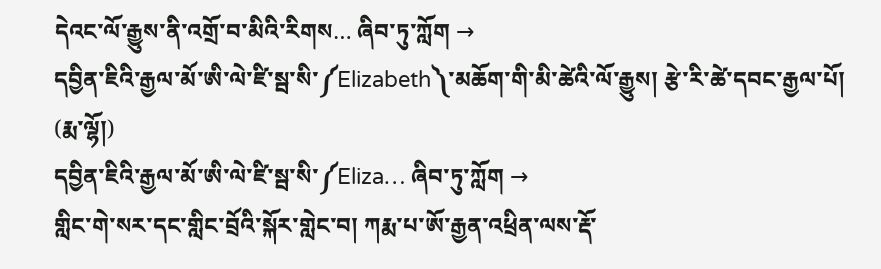དེའང་ལོ་རྒྱུས་ནི་འགྲོ་བ་མིའི་རིགས… ཞིབ་ཏུ་ཀློག →
དབྱིན་ཇིའི་རྒྱལ་མོ་ཨི་ལེ་ཛི་སྦ་སི་༼Elizabeth༽་མཆོག་གི་མི་ཚེའི་ལོ་རྒྱུས། རྩེ་རི་ཚེ་དབང་རྒྱལ་པོ། (རྨ་ལྷོ།)
དབྱིན་ཇིའི་རྒྱལ་མོ་ཨི་ལེ་ཛི་སྦ་སི་༼Eliza… ཞིབ་ཏུ་ཀློག →
གླིང་གེ་སར་དང་གླིང་བྲོའི་སྐོར་གླེང་བ། ཀརྨ་པ་ཨོ་རྒྱན་འཕྲིན་ལས་རྡོ་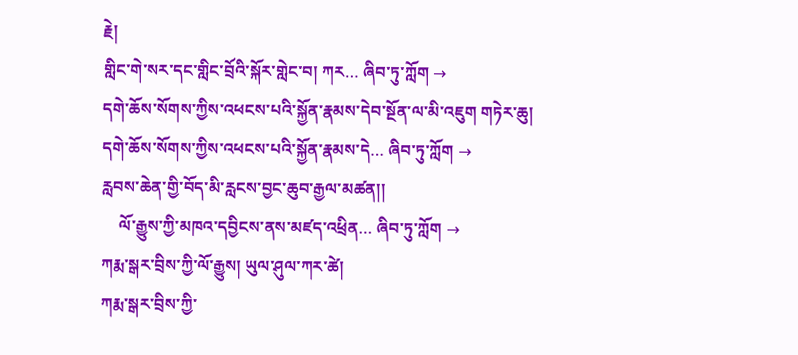རྗེ།
གླིང་གེ་སར་དང་གླིང་བྲོའི་སྐོར་གླེང་བ། ཀར… ཞིབ་ཏུ་ཀློག →
དགེ་ཆོས་སོགས་ཀྱིས་འཕངས་པའི་སྐྱོན་རྣམས་དེབ་སྔོན་ལ་མི་འཇུག གཏེར་ཆུ།
དགེ་ཆོས་སོགས་ཀྱིས་འཕངས་པའི་སྐྱོན་རྣམས་དེ… ཞིབ་ཏུ་ཀློག →
རླབས་ཆེན་གྱི་བོད་མི་རླངས་བྱང་ཆུབ་རྒྱལ་མཚན།།
    ལོ་རྒྱུས་ཀྱི་མཁའ་དབྱིངས་ནས་མཛད་འཕྲིན… ཞིབ་ཏུ་ཀློག →
ཀརྨ་སྒར་བྲིས་ཀྱི་ལོ་རྒྱུས། ཡུལ་ཤུལ་ཀར་ཚེ།
ཀརྨ་སྒར་བྲིས་ཀྱི་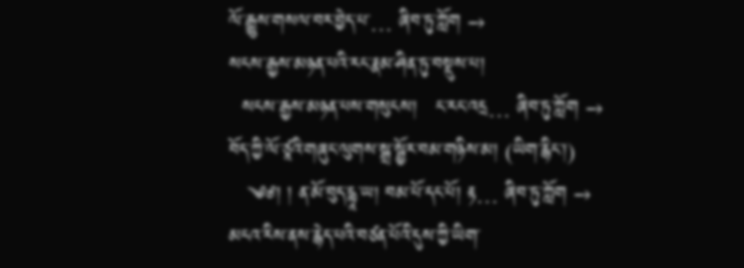ལོ་རྒྱུས་གསལ་བར་བྱེད་པ་… ཞིབ་ཏུ་ཀློག →
སངས་རྒྱས་མཉན་པའི་རང་རྣམ་ཤིན་ཏུ་བསྡུས་པ།
  སངས་རྒྱས་མཉན་པས་གསུངས།   ང་རང་འདྲ… ཞིབ་ཏུ་ཀློག →
བོད་ཀྱི་ལོ་ཙཱའི་གཞུང་ལུགས་སྒྲ་སྦྱོར་བམ་གཉིས་མ། (ཡིག་རྙིང་།)
   ༄༅། ། ན་མོ་བུད་དྷཱ་ཡ། བམ་པོ་དང་པོ། རྟ… ཞིབ་ཏུ་ཀློག →
མངའ་རིས་ནས་རྙེད་པའི་བཙན་པོའི་དུས་ཀྱི་ཡིག་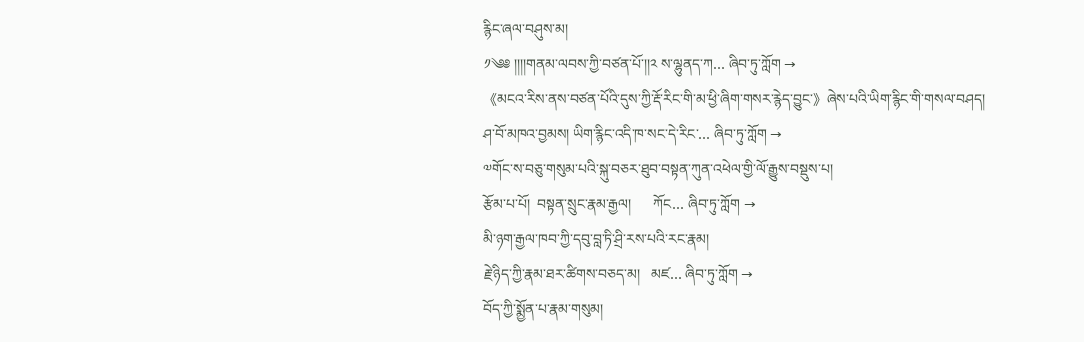རྙིང་ཞལ་བཤུས་མ།
༡༄༅ །།།།གནམ་ལབས་ཀྱི་བཙན་པོ་།།༢ ས་ལྷུནད་ཀ… ཞིབ་ཏུ་ཀློག →
《མངའ་རིས་ནས་བཙན་པོའི་དུས་ཀྱི་རྡོ་རིང་གི་མ་ཕྱི་ཞིག་གསར་རྙེད་བྱུང་》ཞེས་པའི་ཡིག་རྙིང་གི་གསལ་བཤད།
ཤ་བོ་མཁའ་བྱམས། ཡིག་རྙིང་འདི་ཁ་སང་དེ་རིང་… ཞིབ་ཏུ་ཀློག →
༧གོང་ས་བཅུ་གསུམ་པའི་སྐུ་བཅར་ཐུབ་བསྟན་ཀུན་འཕེལ་གྱི་ལོ་རྒྱུས་བསྡུས་པ།
རྩོམ་པ་པོ།  བསྟན་སྲུང་རྣམ་རྒྱལ།      ཀོང… ཞིབ་ཏུ་ཀློག →
མི་ཉག་རྒྱལ་ཁབ་ཀྱི་དབུ་བླ་ཏི་ཤྲི་རས་པའི་རང་རྣམ།
རྗེ་ཉིད་ཀྱི་རྣམ་ཐར་ཚིགས་བཅད་མ།   མཛ… ཞིབ་ཏུ་ཀློག →
བོད་ཀྱི་སྨྱོན་པ་རྣམ་གསུམ།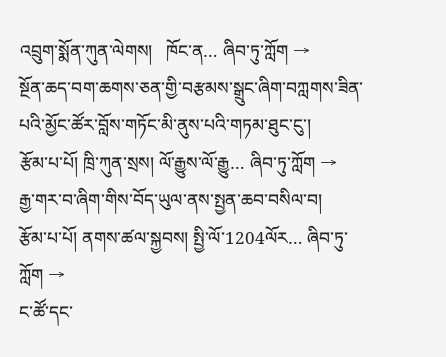འབྲུག་སྨོན་ཀུན་ལེགས།   ཁོང་ན… ཞིབ་ཏུ་ཀློག →
སྔོན་ཆད་བག་ཆགས་ཅན་གྱི་བརྩམས་སྒྲུང་ཞིག་བཀླགས་ཟིན་པའི་མྱོང་ཚོར་བློས་གཏོང་མི་ནུས་པའི་གཏམ་ཐུང་ངུ་།
རྩོམ་པ་པོ། ཁྲི་ཀུན་སྲས། ལོ་རྒྱུས་ལོ་རྒྱུ… ཞིབ་ཏུ་ཀློག →
རྒྱ་གར་བ་ཞིག་གིས་བོད་ཡུལ་ནས་སྤྱན་ཆབ་བསིལ་བ།
རྩོམ་པ་པོ། ནགས་ཚལ་སྐྱབས། སྤྱི་ལོ་1204ལོར… ཞིབ་ཏུ་ཀློག →
ང་ཚོ་དང་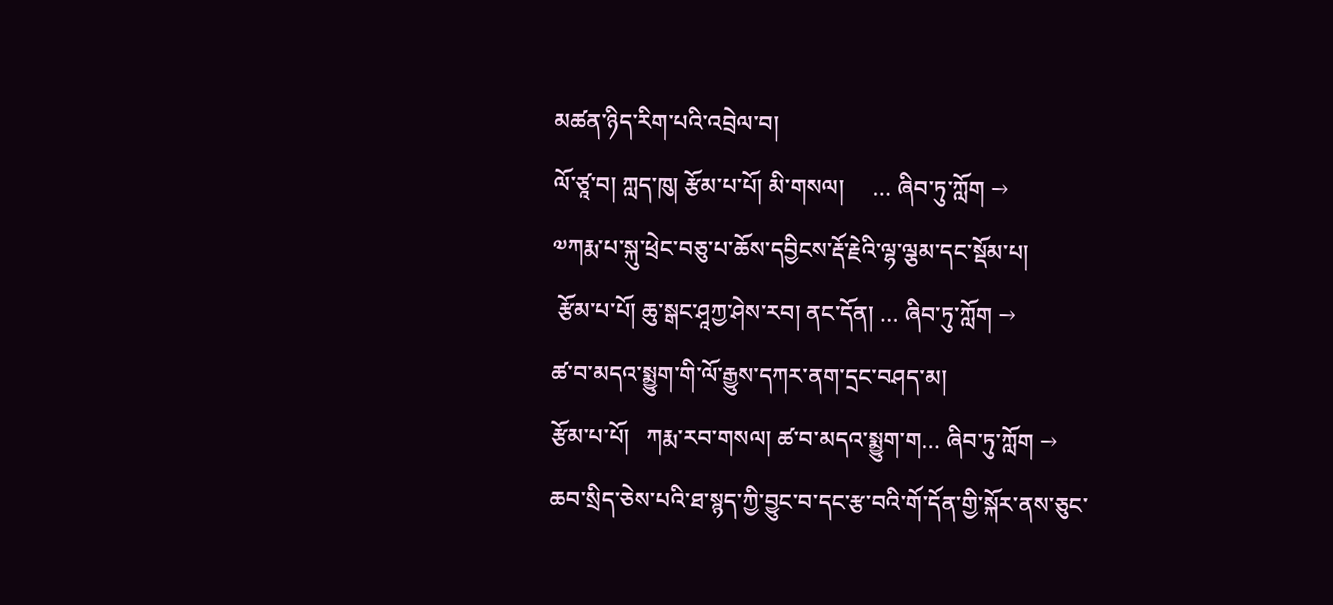མཚན་ཉིད་རིག་པའི་འབྲེལ་བ།
ལོ་ཙཱ་བ། ཀླད་ཁུ། རྩོམ་པ་པོ། མི་གསལ།     … ཞིབ་ཏུ་ཀློག →
༧ཀརྨ་པ་སྐུ་ཕྲེང་བཅུ་པ་ཆོས་དབྱིངས་རྡོ་རྗེའི་ལྷ་ལྕམ་དང་སྡོམ་པ།
 རྩོམ་པ་པོ། ཆུ་སྒང་ཤཱཀྱ་ཤེས་རབ། ནང་དོན། … ཞིབ་ཏུ་ཀློག →
ཚ་བ་མདའ་སྨྱུག་གི་ལོ་རྒྱུས་དཀར་ནག་དྲང་བཤད་མ།
རྩོམ་པ་པོ།   ཀརྨ་རབ་གསལ། ཚ་བ་མདའ་སྨྱུག་ག… ཞིབ་ཏུ་ཀློག →
ཆབ་སྲིད་ཅེས་པའི་ཐ་སྙད་ཀྱི་བྱུང་བ་དང་རྩ་བའི་གོ་དོན་གྱི་སྐོར་ནས་ཅུང་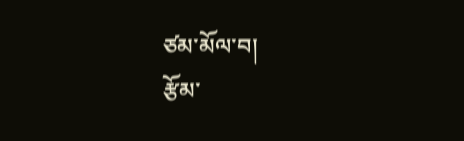ཙམ་མོལ་བ།
རྩོམ་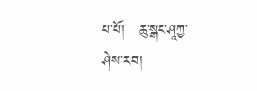པ་པོ།   ཆུ་སྒང་ཤཱཀྱ་ཤེས་རབ།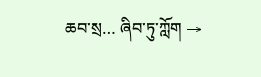ཆབ་སྲ… ཞིབ་ཏུ་ཀློག →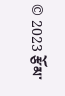© 2023 རྩོམ་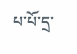པ་པོ་དྲ་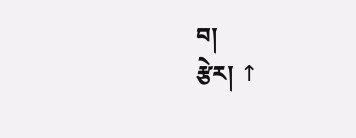བ།
རྩེར། ↑